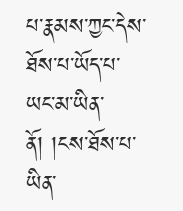པ་རྣམས་ཀྱང་དེས་ཐོས་པ་ཡོད་པ་ཡང་མ་ཡིན་ནོ། །ངས་ཐོས་པ་ཡིན་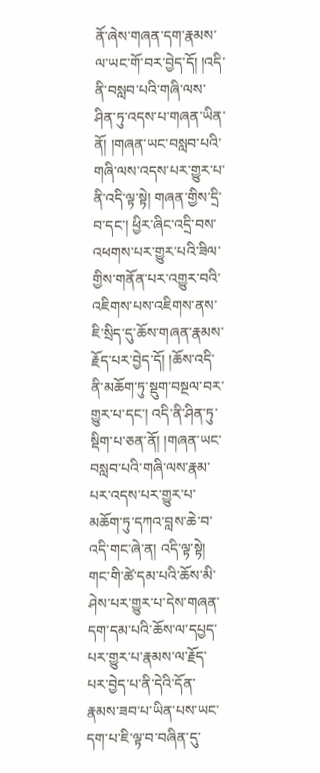ནོ་ཞེས་གཞན་དག་རྣམས་ལ་ཡང་གོ་བར་བྱེད་དོ། །འདི་ནི་བསླབ་པའི་གཞི་ལས་ཤིན་ཏུ་འདས་པ་གཞན་ཡིན་ནོ། །གཞན་ཡང་བསླབ་པའི་གཞི་ལས་འདས་པར་གྱུར་པ་ནི་འདི་ལྟ་སྟེ། གཞན་གྱིས་དྲི་བ་དང་། ཕྱིར་ཞིང་འདྲི་བས་འཕགས་པར་གྱུར་པའི་ཟིལ་གྱིས་གནོན་པར་འགྱུར་བའི་འཇིགས་པས་འཇིགས་ནས་ཇི་སྲིད་དུ་ཆོས་གཞན་རྣམས་རྗོད་པར་བྱེད་དོ། །ཆོས་འདི་ནི་མཆོག་ཏུ་སྡུག་བསྔལ་བར་གྱུར་པ་དང་། འདི་ནི་ཤིན་ཏུ་སྡིག་པ་ཅན་ནོ། །གཞན་ཡང་བསླབ་པའི་གཞི་ལས་རྣམ་པར་འདས་པར་གྱུར་པ་མཆོག་ཏུ་དཀའ་བླས་ཆེ་བ་འདི་གང་ཞེ་ན། འདི་ལྟ་སྟེ། གང་གི་ཚེ་དམ་པའི་ཆོས་མི་ཤེས་པར་གྱུར་པ་དེས་གཞན་དག་དམ་པའི་ཆོས་ལ་དཔྱད་པར་གྱུར་པ་རྣམས་ལ་རྗོད་པར་བྱེད་པ་ནི་དེའི་དོན་རྣམས་ཟབ་པ་ཡིན་པས་ཡང་དག་པ་ཇི་ལྟ་བ་བཞིན་དུ་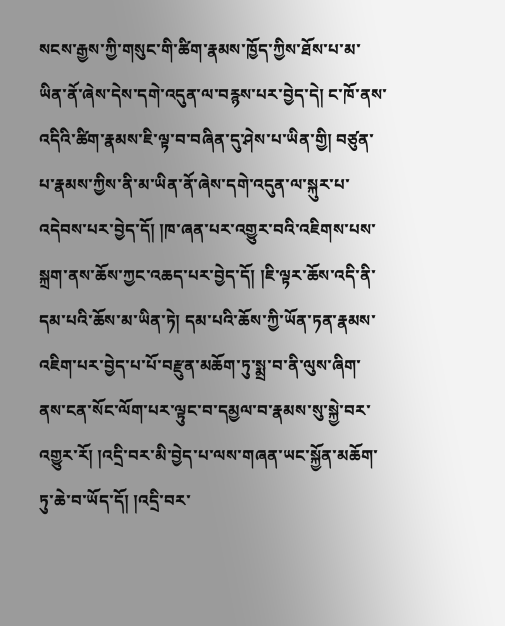སངས་རྒྱས་ཀྱི་གསུང་གི་ཚིག་རྣམས་ཁྱོད་ཀྱིས་ཐོས་པ་མ་ཡིན་ནོ་ཞེས་དེས་དགེ་འདུན་ལ་བརྙས་པར་བྱེད་དེ། ང་ཁོ་ནས་འདིའི་ཚིག་རྣམས་ཇི་ལྟ་བ་བཞིན་དུ་ཤེས་པ་ཡིན་གྱི། བཙུན་པ་རྣམས་ཀྱིས་ནི་མ་ཡིན་ནོ་ཞེས་དགེ་འདུན་ལ་སྐུར་པ་འདེབས་པར་བྱེད་དོ། །ཁ་ཞན་པར་འགྱུར་བའི་འཇིགས་པས་སྐྲག་ནས་ཆོས་ཀྱང་འཆད་པར་བྱེད་དོ། །ཇི་ལྟར་ཆོས་འདི་ནི་དམ་པའི་ཆོས་མ་ཡིན་ཏེ། དམ་པའི་ཆོས་ཀྱི་ཡོན་ཏན་རྣམས་འཇིག་པར་བྱེད་པ་པོ་བརྫུན་མཆོག་ཏུ་སྨྲ་བ་ནི་ལུས་ཞིག་ནས་ངན་སོང་ལོག་པར་ལྟུང་བ་དམྱལ་བ་རྣམས་སུ་སྐྱེ་བར་འགྱུར་རོ། །འདྲི་བར་མི་བྱེད་པ་ལས་གཞན་ཡང་སྐྱོན་མཆོག་ཏུ་ཆེ་བ་ཡོད་དོ། །འདྲི་བར་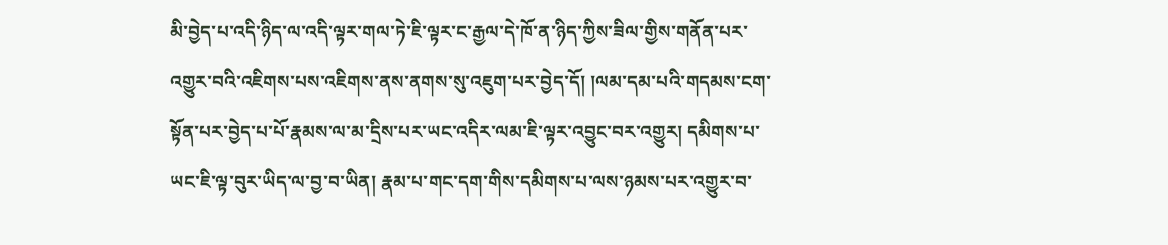མི་བྱེད་པ་འདི་ཉིད་ལ་འདི་ལྟར་གལ་ཏེ་ཇི་ལྟར་ང་རྒྱལ་དེ་ཁོ་ན་ཉིད་ཀྱིས་ཟིལ་གྱིས་གནོན་པར་འགྱུར་བའི་འཇིགས་པས་འཇིགས་ནས་ནགས་སུ་འཇུག་པར་བྱེད་དོ། །ལམ་དམ་པའི་གདམས་ངག་སྟོན་པར་བྱེད་པ་པོ་རྣམས་ལ་མ་དྲིས་པར་ཡང་འདིར་ལམ་ཇི་ལྟར་འབྱུང་བར་འགྱུར། དམིགས་པ་ཡང་ཇི་ལྟ་བུར་ཡིད་ལ་བྱ་བ་ཡིན། རྣམ་པ་གང་དག་གིས་དམིགས་པ་ལས་ཉམས་པར་འགྱུར་བ་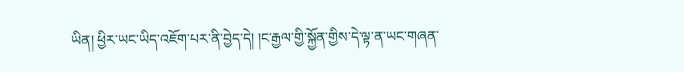ཡིན། ཕྱིར་ཡང་ཡིད་འཇོག་པར་ནི་བྱེད་དེ། །ང་རྒྱལ་གྱི་སྐྱོན་གྱིས་དེ་ལྟ་ན་ཡང་གཞན་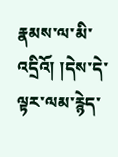རྣམས་ལ་མི་འདྲིའོ། །དེས་དེ་ལྟར་ལམ་རྙེད་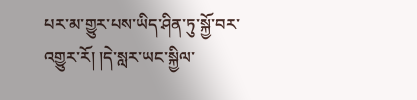པར་མ་གྱུར་པས་ཡིད་ཤིན་ཏུ་སྐྱོ་བར་འགྱུར་རོ། །དེ་སླར་ཡང་སྐྱིལ་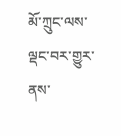མོ་ཀྲུང་ལས་ལྡང་བར་གྱུར་ནས་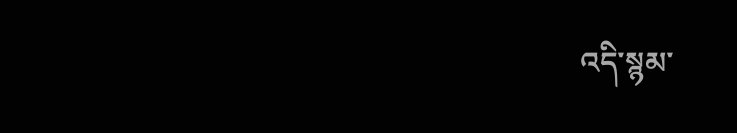འདི་སྙམ་